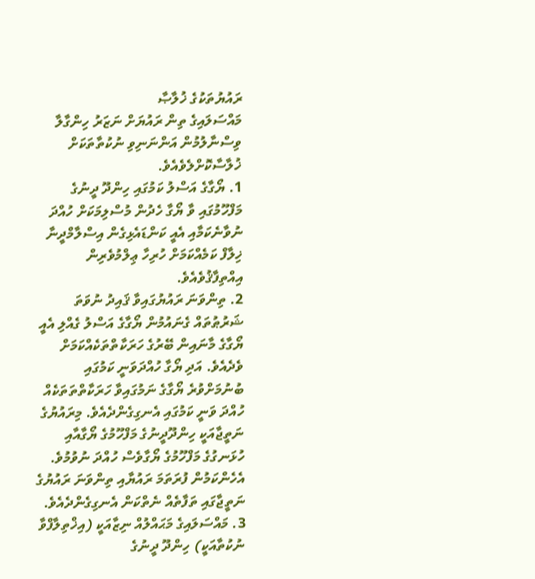ރައުޔުތަކުގެ ޚުލާޞާ
މައްސަލައިގެ ތިން ރައުޔަށް ނަޒަރު ހިންގާލާ ވިސްނާލުމުން އަންނަނިވި ނުކުތާތަކަށް ޚުލާސާކޮށްލެވެއެވެ.
1. ޔޯގާގެ އަސްލު ކަމުގައި ހިންދޫ ދީނުގެ މަފްހޫމުގައި ވާ ޔޯގާ ހެދުން މުސްލިމަކަށް ހުއްދަ ނުވާނެކަމާއި އެއީ ކަންޑައެޅިގެން އިސްލާމްދީނާ ޚިލާފް ކަމެއްކަމަށް ހުރިހާ ޢިލްމުވެރިން އިއްތިފާޤުވެއެވެ.
2. ތިންވަނަ ރައުޔުގައިވާ ޤައިދު ނުވަތަ ޝަރުޠުތައް ގެނައުމުން ޔޯގާގެ އަސްލު ގެއްލި އެއީ ޔޯގާގެ މާނައިން ބޭރުގެ ހަރަކާތްތަކެއްކަމަށް ވެދެއެވެ. އަދި ޔޯގާ ހުއްދަވަނީ ކަމުގައި ބުނުމަށްވުރެ ޔޯގާގެ ނަމުގައިވާ ހަރަކާތްތަތަކެއް ހުއްދަ ވަނީ ކަމުގައި އެނގިގެންދެއެވެ. މިރައުޔުގެ ނަތީޖާއަކީ ހިންދޫދީނުގެ މަފްހޫމުގެ ޔޯގާއާއި ހުޅަނގުގެ މަފްހޫމުގެ ޔޯގާވެސް ހުއްދަ ނުވުމުވެ. އެހެންކަމުން ފުރަތަމަ ރައުޔާއި ތިންވަނަ ރައުޔުގެ ނަތީޖާގައި ތަފާތެއް ނެތްކަން އެނގިގެންދެއެވެ.
3. މައްސަލައިގެ މަޙައްލުއް ނިޒާއަކީ (އިޚްތިލާފްވާ ނުކުތާއަކީ) ހިންދޫ ދީނުގެ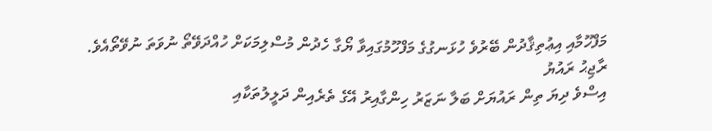މަފްހޫމާއި އިޢުތިޤާދުން ބޭރުވެ ހުޅަނގުގެ މަފްހޫމުގައިވާ ޔޯގާ ހެދުން މުސްލިމަކަށް ހުއްދަވޭތޯ ނުވަތަ ނުވޭތޯއެވެ.
ރާޖިޙު ރައުޔު
އިސްވެ ދިޔަ ތިން ރައުޔަށް ބަލާ ނަޒަރު ހިންގާއިރު އޭގެ ތެރެއިން ދަލީލުތަކާއި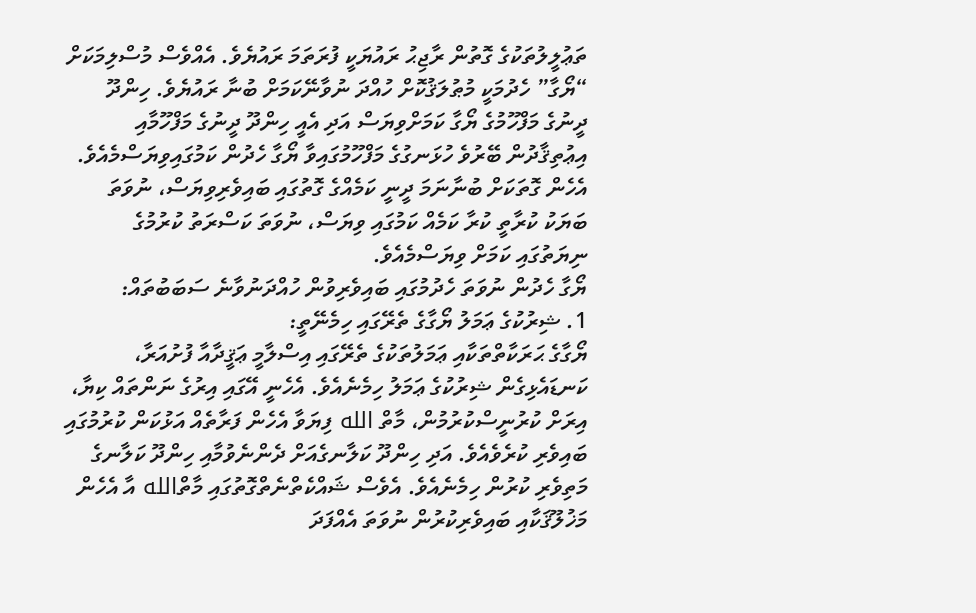ތަޢުލީލުތަކުގެ ގޮތުން ރާޖިޙު ރައުޔަކީ ފުރަތަމަ ރައުޔެވެ. އެއްވެސް މުސްލިމަކަށް “ޔޯގާ” ހެދުމަކީ މުޠުލަޤުކޮށް ހުއްދަ ނުވާނޭކަމަށް ބުނާ ރައުޔެވެ. ހިންދޫ ދީނުގެ މަފްހޫމުގެ ޔޯގާ ކަމަށްވިޔަސް އަދި އެއީ ހިންދޫ ދީނުގެ މަފްހޫމާއި އިޢުތިޤާދުން ބޭރުވެ ހުޅަނގުގެ މަފްހޫމުގައިވާ ޔޯގާ ހެދުން ކަމުގައިވިޔަސްމެއެވެ. އެހެން ގޮތަކަށް ބުނާނަމަ ދީނީ ކަމެއްގެ ގޮތުގައި ބައިވެރިވިޔަސް، ނުވަތަ ބަޔަކު ކުރާތީ ކުރާ ކަމެއް ކަމުގައި ވިޔަސް، ނުވަތަ ކަސްރަތު ކުރުމުގެ ނިޔަތުގައި ކަމަށް ވިޔަސްމެއެވެ.
ޔޯގާ ހެދުން ނުވަތަ ހެދުމުގައި ބައިވެރިވުން ހުއްދަނުވާނެ ސަބަބުތައް:
1. ޝިރުކުގެ ޢަމަލު ޔޯގާގެ ތެރޭގައި ހިމެނޭތީ:
ޔޯގާގެ ޙަރަކާތްތަކާއި ޢަމަލުތަކުގެ ތެރޭގައި އިސްލާމީ ޢަޤީދާއާ ފުށުއަރާ، ކަނޑައެޅިގެން ޝިރުކުގެ ޢަމަލު ހިމެނެއެވެ. އެހެނީ އޭގައި އިރުގެ ނަންތައް ކިޔާ، އިރަށް ކުރުނީސްކުރުމުން، މާތް الله ފިޔަވާ އެހެން ފަރާތެއް އަޅުކަން ކުރުމުގައި ބައިވެރި ކުރެވެއެވެ. އަދި ހިންދޫ ކަލާނގެއަށް ދެންނެވުމާއި ހިންދޫ ކަލާނގެ މަތިވެރި ކުރުން ހިމެނެއެވެ. އެވެސް ޝައްކެތްނެތްގޮތުގައި މާތްالله އާ އެހެން މަޚުލޫޤަކާއި ބައިވެރިކުރުން ނުވަތަ އެއްފަދަ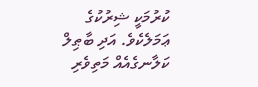ކުރުމަކީ ޝިރުކުގެ ޢަމަލެކެވެ. އަދި ބާޠިލް ކަލާނގެއެއް މަތިވެރި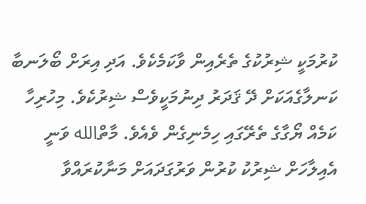ކުރުމަކީ ޝިރުކުގެ ތެރެއިން ވާކަމެކެވެ. އަދި އިރަށް ބޯލަނބާ ކަނލާގެއަކަށް ދޭ ޤަދަރު ދިނުމަކީވެސް ޝިރުކެވެ. މިހުރިހާ ކަމެއް ޔޯގާގެ ތެރޭގައި ހިމެނިގެން ވެއެވެ. މާތްالله ވަނީ އެއިލާހަށް ޝިރުކު ކުރުން ވަރުގަދައަށް މަނާކުރައްވާ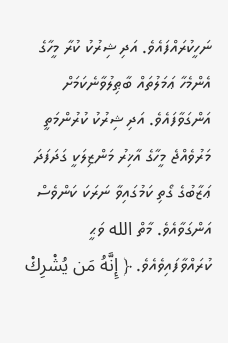ނަހީކުރައްފައެވެ. އަދި ޝިރުކު ކުރާ މީހާގެ އެންމެހާ ޢަމަލުތައް ބާޠިލުވާނެކަމަށް އަންގަވާފައެވެ. އަދި ޝިރުކު ކުރުންމަތީ މަރުވެއްޖެ މީހާގެ އާޚިރު މަންޒިލަކީ ގަދަފަދަ ޢަޒާބުގެ ގޯތި ކަމުގައިވާ ނަރަކަ ކަންވެސް އަންގަވާއެވެ. މާތް الله ވަޙީ ކުރައްވާފައިވެއެވެ. ﴿ إِنَّهُ مَن يُشْرِكْ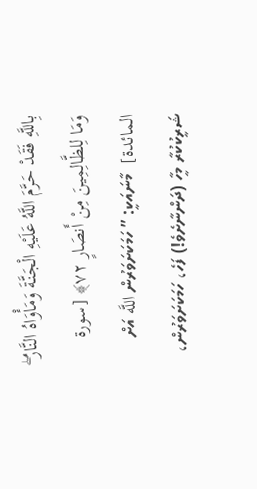بِاللَّهِ فَقَدْ حَرَّمَ اللَّهُ عَلَيْهِ الْجَنَّةَ وَمَأْوَاهُ النَّارُ ۖ وَمَا لِلظَّالِمِينَ مِنْ أَنصَارٍ ٧٢﴾ [سورة المائدة]  މާނައަކީ: ” ހަމަކަށަވަރުން اللَّه އަށް ޝަރީކުކުރާ މީހާ (ދަންނާށެވެ!) ފަހެ، ހަމަކަށަވަރުން،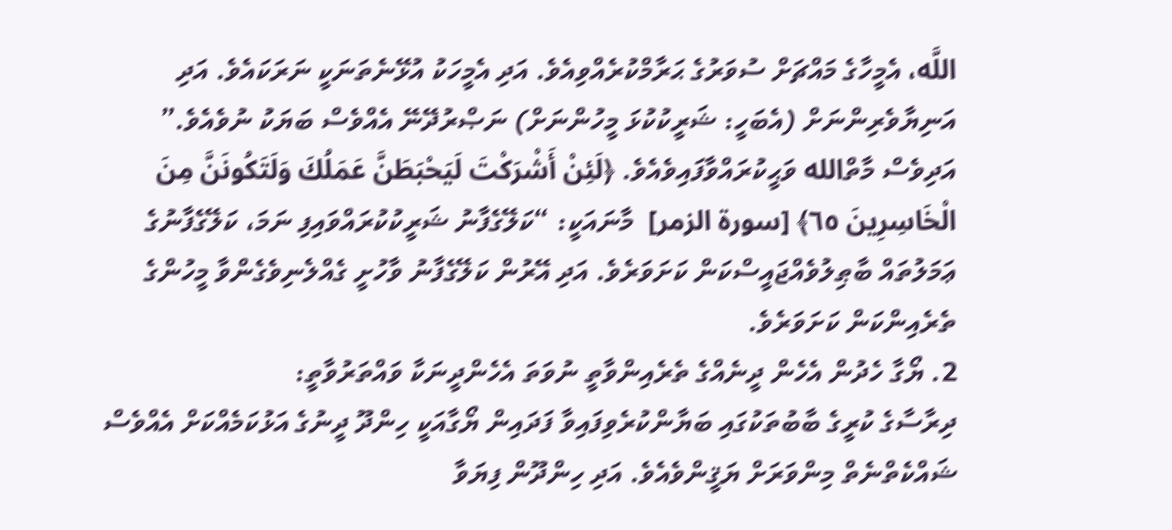اللَّه، އެމީހާގެ މައްޗަށް ސުވަރުގެ ޙަރާމްކުރެއްވިއެވެ. އަދި އެމީހަކު އުޅޭނެތަނަކީ ނަރަކައެވެ. އަދި އަނިޔާވެރިންނަށް (އެބަހީ: ޝަރީކުކުޅަ މީހުންނަށް) ނަޞްރުދޭނޭ އެއްވެސް ބަޔަކު ނުވެއެވެ.”
އަދިވެސް މާތްالله ވަޙީކުރައްވާފައިވެއެވެ. ﴿لَئِنْ أَشْرَكْتَ لَيَحْبَطَنَّ عَمَلُكَ وَلَتَكُونَنَّ مِنَ الْخَاسِرِينَ ٦٥﴾ [سورة الزمر]  މާނައަކީ: “ކަލޭގެފާނު ޝަރީކުކުރައްވައިފި ނަމަ، ކަލޭގެފާނުގެ ޢަމަލުތައް ބާޠިލުވެއްޖައީސްކަން ކަށަވަރެވެ. އަދި އޭރުން ކަލޭގެފާނު ވާހުށީ ގެއްލެނިވެގެންވާ މީހުންގެ ތެރެއިންކަން ކަށަވަރެވެ.
2. ޔޯގާ ހެދުން އެހެން ދީނެއްގެ ތެރެއިންވާތީ ނުވަތަ އެހެންދީނަކާ ވައްތަރުވާތީ:
ދިރާސާގެ ކުރީގެ ބާބުތަކުގައި ބަޔާންކުރެވިފައިވާ ފަދައިން ޔޯގާއަކީ ހިންދޫ ދީނުގެ އަޅުކަމެއްކަށް އެއްވެސް ޝައްކެތްނެތް މިންވަރަށް ޔަޤީންވެއެވެ. އަދި ހިންދޫން ފިޔަވާ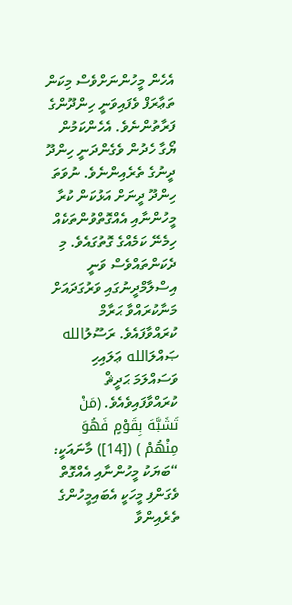އެހެން މީހުންނަށްވެސް މިކަން ތަޢާރަފް ވެފައިވަނީ ހިންދޫންގެ ފަރާތުންނެވެ. އެހެންކަމުން ޔޯގާ ހެދުން ވެގެންދަނީ ހިންދޫ ދީނުގެ ތެރެއިންނެވެ. ނުވަތަ ހިންދޫ ދީނަށް އަޅުކަން ކުރާ މީހުންނާއި އެއްގޮތްވުންތަކެއް ހިމެނޭ ކަމެއްގެ ގޮތުގައެވެ. މި ދެކަންތައްވެސް ވަނީ އިސްލާމްދީނުގައި ވަރުގަދައަށް މަނާކުރައްވާ ޙަރާމް ކުރައްވާފައެވެ. ރަސޫލުالله ޞައްލަالله ޢަލައިހި ވަސައްލަމަ ޙަދީޘް ކުރައްވާފައިވެއެވެ. (مَنْ تَشَبَّهَ بِقَوْمٍ فَهُوَ مِنْهُمْ ) ([14]) މާނައަކީ: “ބަޔަކު މީހުންނާއި އެއްގޮތް ވެގަންފި މީހަކީ އެބައިމީހުންގެ ތެރެއިންވާ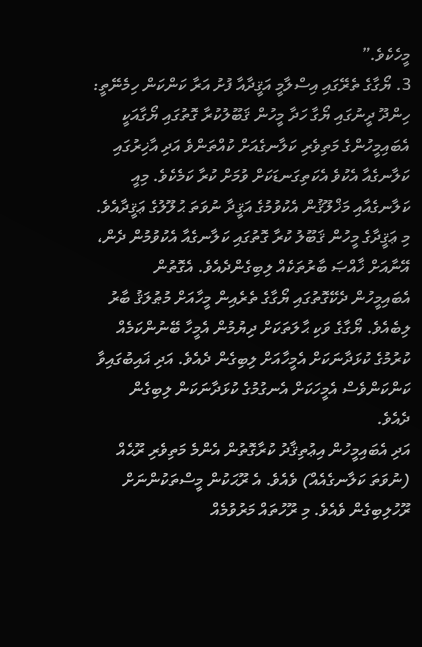މީހެކެވެ.”
3. ޔޯގާގެ ތެރޭގައި އިސްލާމީ އަޤީދާއާ ފުށު އަރާ ކަންކަން ހިމެނޭތީ:
ހިންދޫ ދީނުގައި ޔޯގާ ހަދާ މީހުން ޤަބޫލުކުރާ ގޮތުގައި ޔޯގާއަކީ އެބައިމީހުންގެ މަތިވެރި ކަލާނގެއަށް ކުއްތަންވެ އަދި އާޚިރުގައި ކަލާނގެއާ އެކުވެ އެކަތިގަނޑަކަށް ވުމަށް ކުރާ ކަމެކެވެ. މިއީ ކަލާނގެއާއި މަޚްލޫޤުން އެކުވުމުގެ އަޤީދާ ނުވަތަ ޙުލޫލުގެ ޢަޤީދާއެވެ. މި ޢަޤީދާގެ މީހުން ޤަބޫލު ކުރާ ގޮތުގައި ކަލާނގެއާ އެކުވުމުން ދެން، އޭނާއަށް ޚާއްޞަ ބާރުތަކެއް ލިބިގެންދެއެވެ. އެގޮތުން އެބައިމީހުން ދެކޭގޮތުގައި ޔޯގާގެ ތެރެއިން މީހާއަށް މުޠުލަޤު ބާރު ލިބެއެވެ. ޔޯގާގެ ވަކި ޙާލަތަކަށް ދިޔުމުން އެމީހާ ބޭނުންކަމެއް ކުރުމުގެ ކުޅަދާނަކަށް އެމީހާއަށް ލިބިގެން ދެއެވެ. އަދި ޣައިބުގައިވާ ކަންކަންވެސް އެމީހަކަށް އެނގުމުގެ ކުޅަދާނަކަން ލިބިގެން ދެއެވެ.
އަދި އެބައިމީހުން އިޢުތިޤާދު ކުރާގޮތުން އެންމެ މަތިވެރި ރޫޙެއް (ނުވަތަ ކަލާނގެއެއް) ވެއެވެ. އެ ރޫޙަކުން މީސްތަކުންނަށް ރޫހުލިބިގެން ވެއެވެ. މި ރޫހުތައް މަރުވުމެއް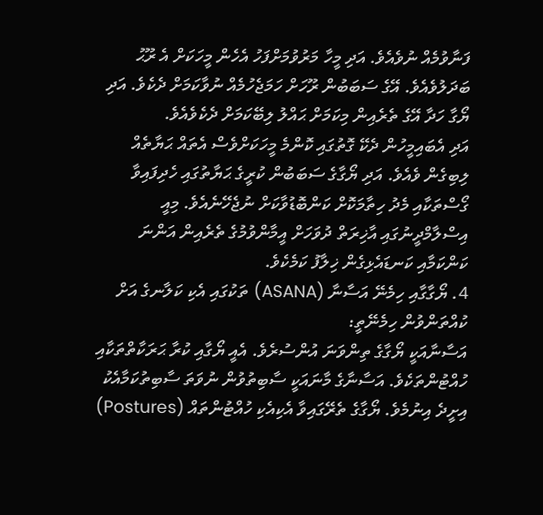ފަނާވުމެއް ނުވެއެވެ. އަދި މީހާ މަރުވުމަށްފަހު އެހެން މީހަކަށް އެ ރޫޙު ބަދަލުވެއެވެ. އޭގެ ސަބަބުން ރޫހަށް ހަމަޖެހުމެއް ނުވާކަމަށް ދެކެވެ. އަދި ޔޯގާ ހަދާ އޭގެ ތެރެއިން މިކަމަށް ޙައްލު ލިބޭކަމަށް ދެކެވެއެވެ.
އަދި އެބައިމީހުން ދެކޭ ގޮތުގައި ކޮންމެ މީހަކަށްވެސް އެތައް ޙަޔާތެއް ލިބިގެން ވެއެވެ. އަދި ޔޯގާގެ ސަބަބުން ކުރީގެ ޙަޔާތުގައި ހެދިފައިވާ ގޯސްތަކާއި މެދު ހިތާމަކޮށް ކަންބޮޑުވާކަށް ނުޖެހޭނެއެވެ. މިއީ އިސްލާމްދީނުގައި އާޚިރަތް ދުވަހަށް އީމާންވުމުގެ ތެރެއިން އަންނަ ކަންކަމާއި ކަނޑައެޅިގެން ޚިލާފު ކަމެކެވެ.
4. ޔޯގާގާއި ހިމެނޭ އަސާނާ (ASANA) ތަކުގައި އެކި ކަލާނގެ އަށް ކުއްތަންވުން ހިމެނޭތީ:
އަސާނާއަކީ ޔޯގާގެ ތިންވަނަ އުންސުރެވެ. އެއީ ޔޯގާއި ކުރާ ޙަރަކާތްތަކާއި ހުއްޓުންތަކެވެ. އަސާނާގެ މާނައަކީ ސާބިތުވުން ނުވަތަ ސާބިތުކަމާއެކު އިށީދެ އިނުމެވެ. ޔޯގާގެ ތެރޭގައިވާ އެކިއެކި ހުއްޓުންތައް (Postures)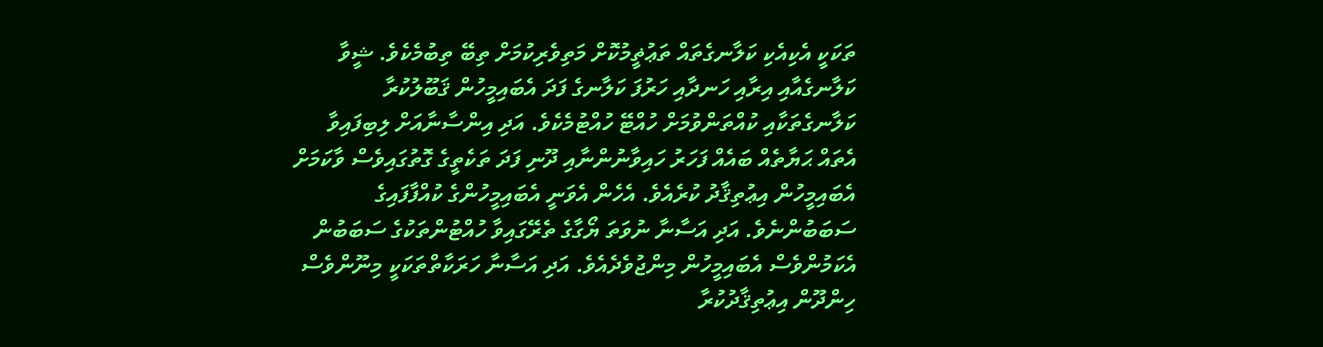ތަކަކީ އެކިއެކި ކަލާނގެތައް ތަޢުޡީމުކޮށް މަތިވެރިކުމަށް ތިބޭ ތިބުމެކެވެ. ޝީވާ ކަލާނގެއާއި އިރާއި ހަނދާއި ހަރުފަ ކަލާނގެ ފަދަ އެބައިމީހުން ޤަބޫލުކުރާ ކަލާނގެތަކާއި ކުއްތަންވުމަށް ހުއްޓޭ ހުއްޓުމެކެވެ. އަދި އިންސާނާއަށް ލިބިފައިވާ އެތައް ޙަޔާތެއް ބައެއް ފަހަރު ހައިވާނުންނާއި ދޫނި ފަދަ ތަކެތީގެ ގޮތުގައިވެސް ވާކަމަށް އެބައިމީހުން އިޢުތިޤާދު ކުރެއެވެ. އެހެން އެވަނީ އެބައިމީހުންގެ ކުއްފާފައިގެ ސަބަބުންނެވެ. އަދި އަސާނާ ނުވަތަ ޔޯގާގެ ތެރޭގައިވާ ހުއްޓުންތަކުގެ ސަބަބުން އެކަމުންވެސް އެބައިމީހުން މިންޖުވެދެއެވެ. އަދި އަސާނާ ހަރަކާތްތަކަކީ މިނޫންވެސް ހިންދޫން އިޢުތިޤާދުކުރާ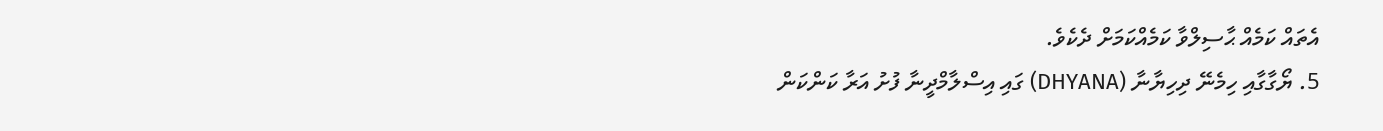އެތައް ކަމެއް ޙާސިލްވާ ކަމެއްކަމަށް ދެކެވެ.
5. ޔޯގާގާއި ހިމެނޭ ދިހިޔާނާ (DHYANA) ގައި އިސްލާމްދީނާ ފުށު އަރާ ކަންކަން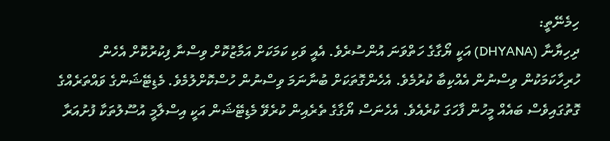ހިމެނޭތީ:
ދިހިޔާނާ (DHYANA) އަކީ ޔޯގާގެ ހަތްވަނަ އުންސުރެވެ. އެއީ ވަކި ކަމަކަށް އަމާޒުކޮށް ވިސްނާ ފިކުރުކޮށް އެހެން ހުރިހާކަމަކުން ވިސްނުން އެއްކިބާ ކުރުމެވެ. އެހެންގޮތަކަށް ބުނާނަމަ ވިސްނުން ހުސްކޮށްލުމެވެ. މެޑިޓޭޝަންގެ ވައްތަރެއްގެ ގޮތުގައިވެސް ބައެއް މީހުން ފާހަގަ ކުރެއެވެ. އެހެނަސް ޔޯގާގެ ތެރެއިން ކުރެވޭ މެޑިޓޭޝަން އަކީ އިސްލާމީ އުސޫލުތަކާ ފުށުއަރާ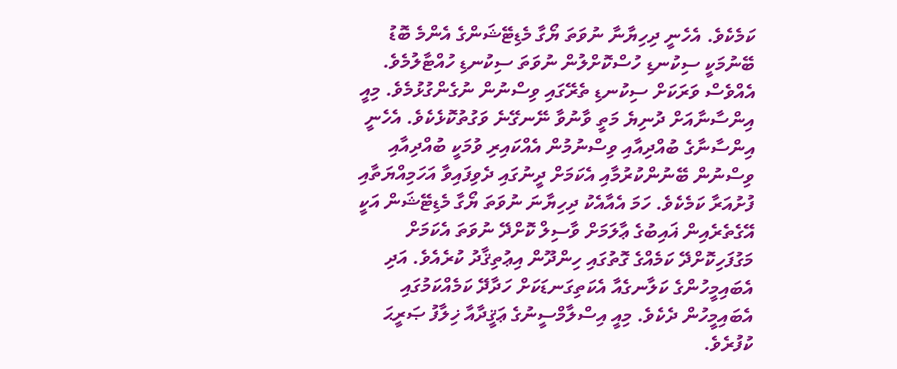ކަމެކެވެ. އެހެނީ ދިހިޔާނާ ނުވަތަ ޔޯގާ މެޑިޓޭޝަންގެ އެންމެ ބޮޑު ބޭނުމަކީ ސިކުނޑި ހުސްކޮށްލުން ނުވަތަ ސިކުނޑި ހުއްޓާލުމެވެ. އެއްވެސް ވަރަކަށް ސިކުނޑި ތެރޭގައި ވިސްނުން ނުގެންގުޅުމެވެ. މިއީ އިންސާނާއަށް ދުނިޔެ މަތީ ވާނުވާ ނޭނގޭނެ ވަގުތުކޮޅެކެވެ. އެހެނީ އިންސާނާގެ ބުއްދިއާއި ވިސްނުމުން އެއްކައިރި ވުމަކީ ބުއްދިއާއި ވިސްނުން ބޭނުންކުރުމާއި އެކަމަށް ދީނުގައި ދެވިފައިވާ އަހަމިއްޔަތާއި ފުށުއަރާ ކަމެކެވެ. ހަމަ އެއާއެކު ދިހިޔާނަ ނުވަތަ ޔޯގާ މެޑިޓޭޝަން އަކީ އޭގެތެރެއިން ޣައިބުގެ ޢާލަމަށް ވާސިލް ކޮށްދޭ ނުވަތަ އެކަމަށް މަގުފަހިކޮށްދޭ ކަމެއްގެ ގޮތުގައި ހިންދޫން އިޢުތިޤާދު ކުރެއެވެ. އަދި އެބައިމީހުންގެ ކަލާނގެއާ އެކަތިގަނޑަކަށް ހަދާދޭ ކަމެއްކަމުގައި އެބައިމީހުން ދެކެވެ. މިއީ އިސްލާމްސީނުގެ ޢަޤީދާއާ ޚިލާފު ޞަރީޙަ ކުފުރެވެ.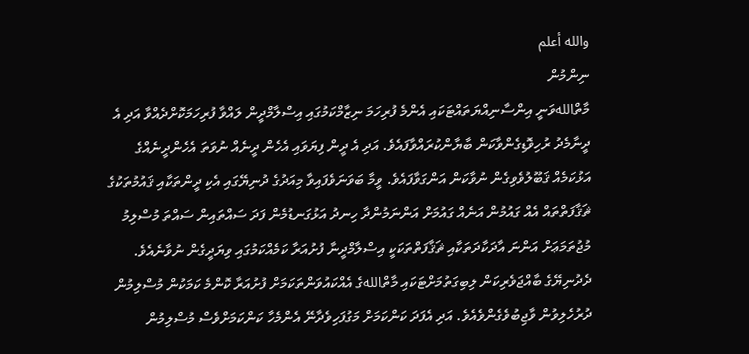والله أعلم
ނިންމުން
މާތްاللهވަނީ އިންސާނިއްޔަތައްޓަކައި އެންމެ ފުރިހަމަ ނިޒާމްކަމުގައި އިސްލާމްދީން ލައްވާ ފުރިހަމަކޮށްދެއްވާ އަދި އެ ދީނާމެދު ރުހިވޮޑިގެންވާކަން ބާޔާންކުރައްވާފައެވެ. އަދި އެ ދީން ފިޔަވައި އެހެން ދީނެއް ނުވަތަ އެހެންދީނެއްގެ އަޅުކަމެއް ޤަބޫލުވެވިގެން ނުވާކަން އަންގަވާފައެވެ. ވީމާ ބަވަނަވެފައިވާ މިއަދުގެ ދުނިޔޭގައި އެކި ދީންތަކާއި ޤައުމުތަކުގެ ޘަޤާފަތްތައް އެއް ގައުމުން އަނެއް ގައުމަށް އަންނަމުންދާ ހިނދު އަޅުގަނޑުމެން ފަދަ ސައްތައިން ސައްތަ މުސްލިމު މުޖުތަމަޢަށް އަންނަ އާދަކާދަތަކާއި ޘަޤާފަތްތަކަކީ އިސްލާމްދީނާ ފުށުއަރާ ކަމެއްކަމުގައި ވިޔަދީގެން ނުވާނެއެވެ. ދެދުނިޔޭގެ ބާއްޖަވެރިކަން ލިބިގަތުމަށްޓަކައި މާތްاللهގެ އެއްކައުވަންތަކަމަށް ފުށުއަރާ ކޮންމެ ކަމަކުން މުސްލިމުން ދުރުހެލިވުން ވާޖިބުވެގެންވެއެވެ. އަދި އެފަދަ ކަންކަމަށް މަގުފަހިވެދާނޭ އެންމެހާ ކަންކަމަށްވެސް މުސްލިމުން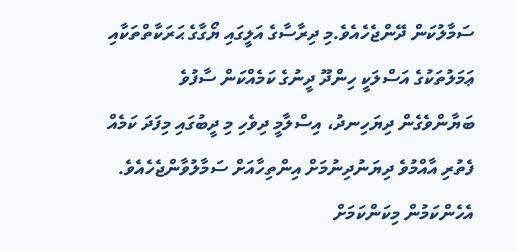ސަމާލުކަން ދޭންޖެހެއެވެ.މި ދިރާސާގެ އަލީގައި ޔޯގާގެ ޙަރަކާތްތަކާއި ޢަމަލުތަކުގެ އަސްލަކީ ހިންދޫ ދީނުގެ ކަމެއްކަން ސާފުވެ ބަޔާންވެގެން ދިޔަހިނދު، އިސްލާމީ ދިވެހި މި ދީބުގައި މިފަދަ ކަމެއް ފެތުރި އާއްމުވެ ދިޔަނުދިނުމަށް އިންތިހާއަށް ސަމާލުވާންޖެހެއެވެ. އެހެންކަމުން މިކަންކަމަށް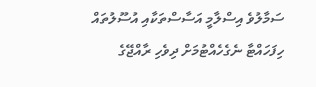ސަމާލުވެ އިސްލާމީ އަސާސްތަކާއި އުސޫލުތައް ހިފަހައްޓާ ނެގެހެއްޓުމަށް ދިވެހި ރާއްޖޭގެ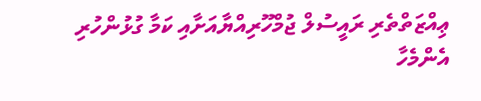ޢިއްޒަތްތެރި ރައީސުލް ޖުމްހޫރިއްޔާއަށާއި ކަމާ ގުޅުންހުރި އެންމެހާ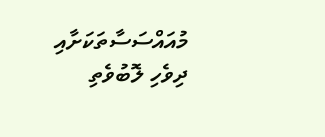މުއައްސަސާތަކަށާއި ދިވެހި ލޮބުވެތި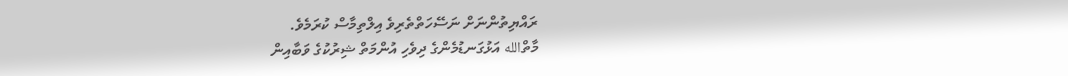ރައްޔިތުންނަށް ނަސޭހަތްތެރިވެ އިލްތިމާސް ކުރަމެވެ.
މާތްالله އަޅުގަނޑުމެންގެ ދިވެހި އުންމަތް ޝިރުކުގެ ވަބާއިން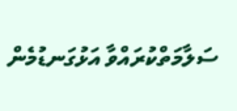ސަލާމަތްކުރައްވާ އަޅުގަނޑުމެން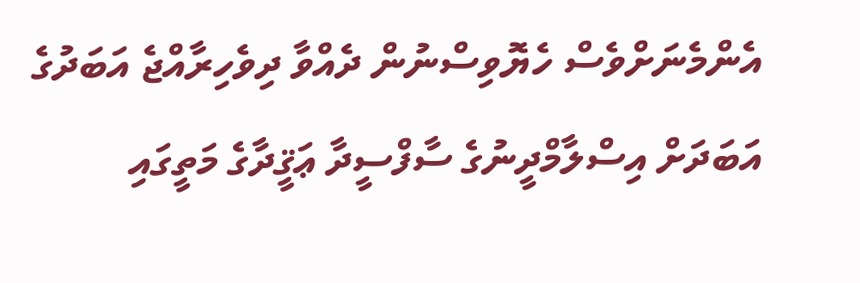އެންމެނަށްވެސް ހެޔޮވިސްނުން ދެއްވާ ދިވެހިރާއްޖެ އަބަދުގެ އަބަދަށް އިސްލާމްދީނުގެ ސާފްސީދާ ޢަޤީދާގެ މަތީގައި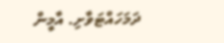ދަމަހައްޓަވާށި. އާމީން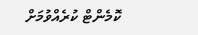ކޮމެންޓް ކުރެއްވުމަށް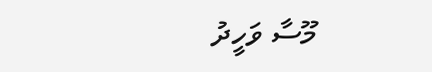މޫސާ ވަހީދު